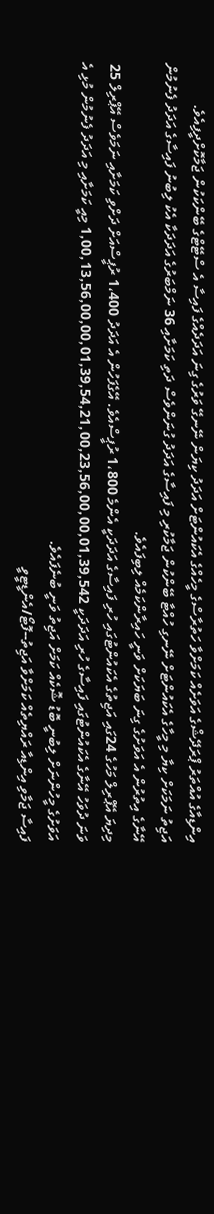އިންޑިއާގެ އުއްތަރު ޕްރަދޭޝްގެ އަވަށެއް ކަމަށްވާ ހަތުރާސްގެ މީހެއްގެ އެކައުންޓަށް އަދަދު ކިޔަން ނޭނގޭ ވަރުގެ ގިނަ އަދަދެއްގެ ފައިސާ އެ ސްޓޭޓްގެ ބޭންކަކުން ޖަމާކޮށްދީފިއެވެ.
އަޖިތު ނަމަކަށް ކިޔާ މި މީހާގެ އެކައުންޓަށް ނޭނގި ހުއްޓާ ބޭންކުން ޖަމާކުރި މި ފައިސާގެ އަދަދު ގުނަންވެސް ދަތި ކަމަށާއި 36 ނަމްބަރުގެ އަދަދަކާ އެކު ލިބުނު ފައިސާގެ އަދަދު ފެނުމުން އޭނާގެ އިތުރުން އެ އަވަށުގެ ގިނަ ބަޔަކަށް ވަނީ ހައިރާންކަމެއް ލިބިފައެވެ.
މިދިޔަ އޭޕްރިލް މަހުގެ 24ގައި އަޖިތުގެ އެކައުންޓުގައި ހުރި ފައިސާގެ އަދަދަކީ އެންމެ 1،800 ރުޕީސްއެވެ. އޭގެފަހުން އެ އަދަދު 1،400 ރުޕީސްއަށް ދަށްވި ކަމަށާއި ނަމަވެސް އޭޕްރިލް 25 ވަނަ ދުވަހު އޭނާގެ އެކައުންޓުގައި ފައިސާގެ ހުރި އަދަދަކީ 1,00,13,56,00,00,01,39,54,21,00,23,56,00,00,01,39,542 މިއީ ކަމަށާއި މި އަދަދު ފެނުމުން މުޅި އެ އަވަށުގެ މީހުންނަށް ލިބުނީ ބޮޑު ޝޮކެއް ކަމަށް އަޖިތު ވަނީ ބުނެފައެވެ.
ފައިސާ ޖަމާވި އިންޑިއާ ރައްޔިތެއް ކަމަށްވާ އަޖިތު--ފޮޓޯ/އެންޑީޓީވީ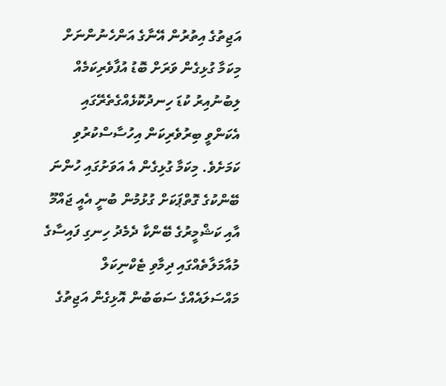އަޖިތުގެ އިތުރުން އޭނާގެ އަންހެނުންނަށް މިކަމާ ގުޅިގެން ވަރަށް ބޮޑު އުފާވެރިކަމެއް ލިބުނުއިރު ކުޑަ ހިނދުކޮޅެއްގެތެރޭގައި އެކަންވީ ބިރުވެރިކަން އިހުސާސްކުރުވި ކަމަށެވެ. މިކަމާ ގުޅިގެން އެ އަވަށުގައި ހުންނަ ބޭންކުގެ ގޮތްޕަކަށް ގުޅުމުން ބުނީ އެއީ ޖައްމޫ އާއި ކަޝްމީރުގެ ބޭންކާ ދެމެދު ހިނގި ފައިސާގެ މުއާމަލާތެއްގައި ދިމާވި ޓެކްނިކަލް މައްސަލައެއްގެ ސަބަބުން އޮޅިގެން އަޖިތުގެ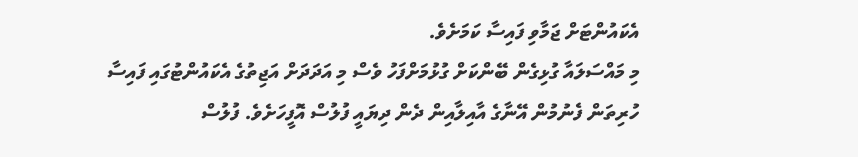އެކައުންޓަށް ޖަމާވި ފައިސާ ކަމަށެވެ.
މި މައްސަލައާ ގުޅިގެން ބޭންކަށް ގުޅުމަށްފަހު ވެސް މި އަދަދަށް އަޖިތުގެ އެކައުންޓުގައި ފައިސާ ހުރިތަން ފެނުމުން އޭނާގެ އާއިލާއިން ދެން ދިޔައީ ފުލުސް އޮފީހަށެވެ. ފުލުސް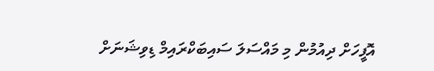އޮފީހަށް ދިއުމުން މި މައްސަލަ ސައިބަކްރައިމް ޑިވިޝަނަށް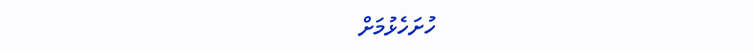ހުށަހެޅުމަށް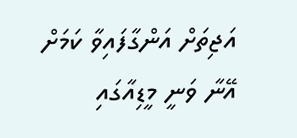އަޖިތަށް އަންގާފައިވާ ކަމަށް އޭނާ ވަނީ މީޑިއާގައި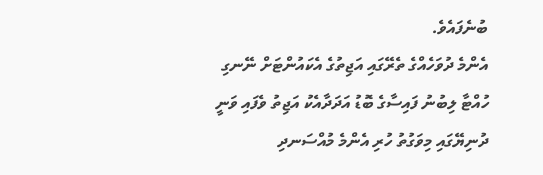ބުނެފައެވެ.
އެންމެ ދުވަހެއްގެ ތެރޭގައި އަޖިތުގެ އެކައުންޓަށް ނޭނގި ހުއްޓާ ލިބުނު ފައިސާގެ ބޮޑު އަދަދާއެކު އަޖިތު ވެފައި ވަނީ ދުނިޔޭގައި މިވަގުތު ހުރި އެންމެ މުއްސަނދި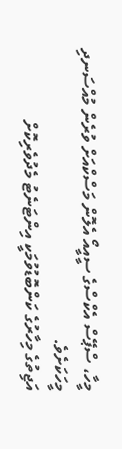މީހާ، ސްޕޭސް އެކްސްގެ ސީއީއޯ އެލޮން މަސްކްއަށް ވުރެން މުއްސަނދި މީހަކަށެވެ.
އަޖިތުގެ މިހާރުގެ ކަންބޮޑުވުމަކީ އިންޓަނެޓު މެދުވެރިކޮށް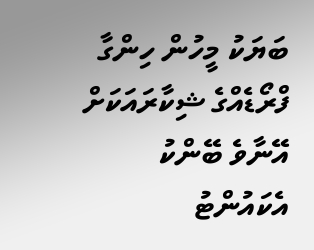ބަޔަކު މީހުން ހިންގާ ފްރޯޑެއްގެ ޝިކާރައަކަށް އޭނާވެ ބޭންކު އެކައުންޓު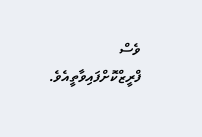ވެސް ފްރީޒްކޮށްފައިވާތީއެވެ.